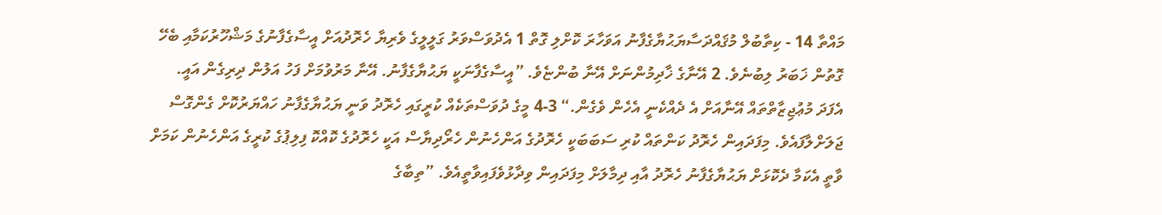މައްތާ 14 - ކިތާބުލް މުޤައްދަސާޔަޙުޔާގެފާނު އަވަހާރަ ކޮށްލި ގޮތް 1 އެދުވަސްވަރު ގަލީލީގެ ވެރިޔާ ހެރޮދުއަށް އީސާގެފާނުގެ މަޝްހޫރުކަމާއި ބެހޭ ގޮތުން ޚަބަރު ލިބުނެވެ. 2 އޭނާގެ ޚާދިމުންނަށް އޭނާ ބުންޏެވެ. ”އީސާގެފާނަކީ ޔަޙުޔާގެފާނު. އޭނާ މަރުވުމަށް ފަހު އަލުން ދިރިގެން އައީ. އެފަދަ މުޢުޖިޒާތްތައް އޭނާއަށް އެ ދެއްކެނީ އެހެން ވެގެން.“ 3-4 މީގެ ދުވަސްތަކެއް ކުރީގައި ހެރޮދު ވަނީ ޔަޙުޔާގެފާނު ހައްޔަރުކޮށް ގެންގޮސް ޖަލަށްލާފައެވެ. މިފަދައިން ހެރޮދު ކަންތައް ކުރި ސަބަބަކީ ހެރޮދުގެ އަންހެނުން ހެރޯދިޔާސް އަކީ ހެރޮދުގެ ކޮއްކޮ ފިލިޕުގެ ކުރީގެ އަންހެނުން ކަމަށް ވާތީ އެކަމާ ދެކޮޅަށް ޔަޙުޔާގެފާނު ހެރޮދު އާއި ދިމާލަށް މިފަދައިން ވިދާޅުވެފައިވާތީއެވެ. ”ތިބާގެ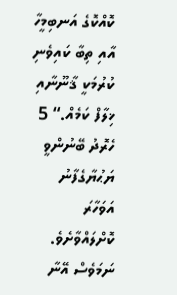ކޮއްކޮގެ އަނބިމީހާ އާއި ތިބާ ކައިވެނި ކުރުމަކީ ޤާނޫނާއި ޚިލާފް ކަމެއް.“ 5 ހެރޮދު ބޭނުންވީ ޔަޙުޔާގެފާނު އަވަހާރަ ކޮށްލައްވާށެވެ. ނަމަވެސް އޭނާ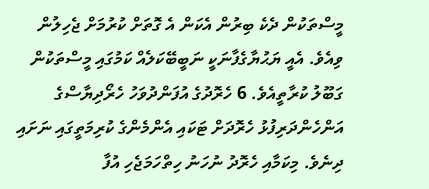މީސްތަކުން ދެކެ ބިރުން އެކަން އެ ގޮތަށް ކުރުމަށް ޖެހިލުން ވިއެވެ. އެއީ ޔަޙުޔާގެފާނަކީ ނަބީބޭކަލެއް ކަމުގައި މީސްތަކުން ގަބޫލު ކުރާތީއެވެ. 6 ހެރޮދުގެ އުފަންދުވަހު ހެރޯދިޔާސްގެ އަންހެންދަރިފުޅު ހެރޮދަށް ޓަކައި އެންމެންގެ ކުރިމަތީގައި ނަށައި ދިނެވެ. މިކަމާއި ހެރޮދު ނުހަނު ހިތްހަމަޖެހި އުފާ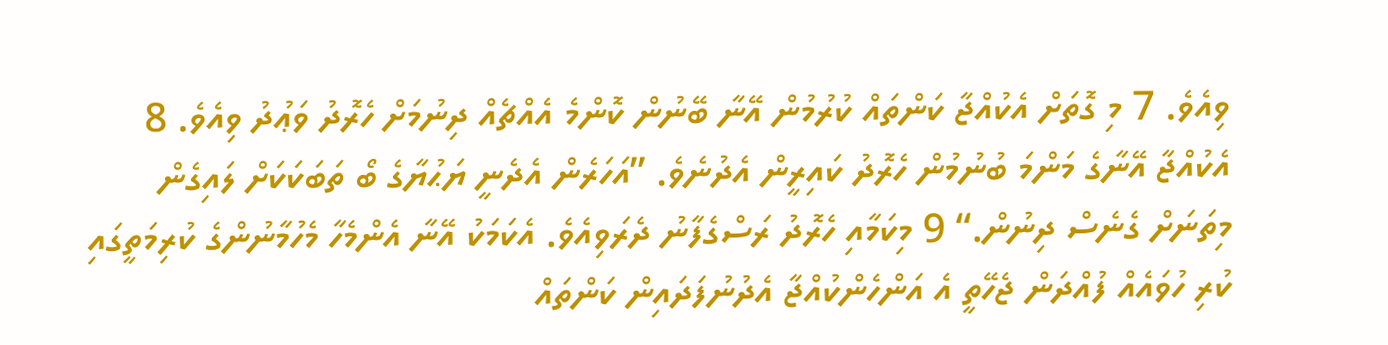ވިއެވެ. 7 މި ގޮތަށް އެކުއްޖާ ކަންތައް ކުރުމުން އޭނާ ބޭނުން ކޮންމެ އެއްޗެއް ދިނުމަށް ހެރޮދު ވަޢުދު ވިއެވެ. 8 އެކުއްޖާ އޭނާގެ މަންމަ ބުނުމުން ހެރޮދު ކައިރީން އެދުނެވެ. ”އަހަރެން އެދެނީ ޔަޙުޔާގެ ބޯ ތަބަކަކަށް ލައިގެން މިތަނަށް ގެނެސް ދިނުން.“ 9 މިކަމާއި ހެރޮދު ރަސްގެފާނު ދެރަވިއެވެ. އެކަމަކު އޭނާ އެންމެހާ މެހުމާނުންގެ ކުރިމަތީގައި ކުރި ހުވައެއް ފުއްދަން ޖެހޭތީ އެ އަންހެންކުއްޖާ އެދުނުފަދައިން ކަންތައް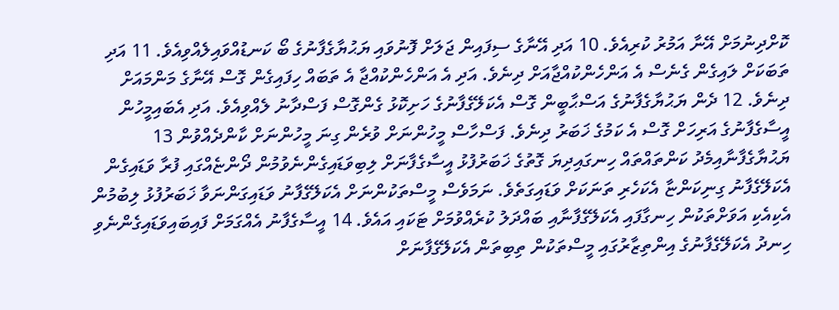ކޮށްދިނުމަށް އޭނާ އަމުރު ކުރިއެވެ. 10 އަދި އޭނާގެ ސިފައިން ޖަލަށް ފޮނުވައި ޔަޙުޔާގެފާނުގެ ބޯ ކަނޑުއްވައިލެއްވިއެވެ. 11 އަދި ތަބަކަށް ލައިގެން ގެނެސް އެ އަންހެންކުއްޖާއަށް ދިނެވެ. އަދި އެ އަންހެންކުއްޖާ އެ ތަބައް ހިފައިގެން ގޮސް އޭނާގެ މަންމައަށް ދިނެވެ. 12 ދެން ޔަޙުޔާގެފާނުގެ އަސްޙާބީން ގޮސް އެކަލޭގެފާނުގެ ހަށިކޮޅު ގެންގޮސް ފަސްދާނު ލެއްވިއެވެ. އަދި އެބައިމީހުން އީސާގެފާނުގެ އަރިހަށް ގޮސް އެ ކަމުގެ ޚަބަރު ދިނެވެ. ފަސްހާސް މީހުންނަށް ވުރެން ގިނަ މީހުންނަށް ކާންދެއްވުން 13 ޔަޙުޔާގެފާނާއިމެދު ކަންތައްތައް ހިނގައިދިޔަ ގޮތުގެ ޚަބަރުފުޅު އީސާގެފާނަށް ލިބިވަޑައިގެންނެވުމުން ދޯންޏެއްގައި ފުރާ ވަޑައިގެން އެކަލޭގެފާނު ގިނިކަންޏާ އެކަހެރި ތަނަކަށް ވަޑައިގަތެވެ. ނަމަވެސް މީސްތަކުންނަށް އެކަލޭގެފާނު ވަޑައިގަންނަވާ ޚަބަރުފުޅު ލިބުމުން އެކިއެކި އަވަށްތަކުން ހިނގާފައި އެކަލޭގެފާނާއި ބައްދަލު ކުރެއްވުމަށް ޓަކައި އައެވެ. 14 އީސާގެފާނު އެއްގަމަށް ފައިބައިވަޑައިގެންނެވި ހިނދު އެކަލޭގެފާނުގެ އިންތިޒާރުގައި މީސްތަކުން ތިބިތަން އެކަލޭގެފާނަށް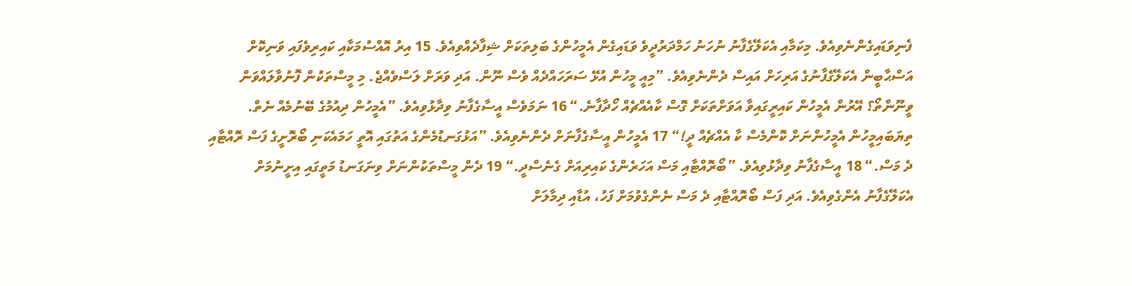ފެނިވަޑައިގެންނެވިއެވެ. މިކަމާއި އެކަލޭގެފާނު ނުހަނު ހަމްދަރުދީވެ ވަޑައިގެން އެމީހުންގެ ބަލިތަކަށް ޝިފާދެއްވިއެވެ. 15 އިރު އޮއްސުމަކާއި ކައިރިވެފައި ވަނިކޮށް އަސްޙާބީން އެކަލޭގެފާނުގެ އަރިހަށް އައިސް ދެންނެވިއެވެ. ”މިއީ މީހުން އުޅޭ ސަރަހައްދެއް ވެސް ނޫން. އަދި ވަރަށް ލަސްވެއްޖެ. މި މީސްތަކުން ފޮނުވާލައްވަން ވީނޫންތޯ؟ އޭރުން އެމީހުން ކައިރީގައިވާ އަވަށްތަކަށް ގޮސް ކާއެއްޗެއް ހޯދާފާނެ.“ 16 ނަމަވެސް އީސާގެފާނު ވިދާޅުވިއެވެ. ”އެމީހުން ދިއުމުގެ ބޭނުމެއް ނެތް. ތިޔަބައިމީހުން އެމީހުންނަށް ކޮންމެސް ކާ އެއްޗެއް ދީ!“ 17 އެމީހުން އީސާގެފާނަށް ދެންނެވިއެވެ. ”އަޅުގަނޑުމެންގެ އަތުގައި އޮތީ ހަމައެކަނި ބޯރޮށީގެ ފަސް ރޮއްޓާއި ދެ މަސް.“ 18 އީސާގެފާނު ވިދާޅުވިއެވެ. ”ބޯރޮއްޓާއި މަސް އަހަރެންގެ ކައިރިއަށް ގެނެސްދީ.“ 19 ދެން މީސްތަކުންނަށް ވިނަގަނޑު މަތީގައި އިށީނުމަށް އެކަލޭގެފާނު އެންގެވިއެވެ. އަދި ފަސް ބޯރޮއްޓާއި ދެ މަސް ނެންގެވުމަށް ފަހު، އުޑާއި ދިމާލަށް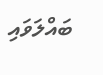ބައްލަވައި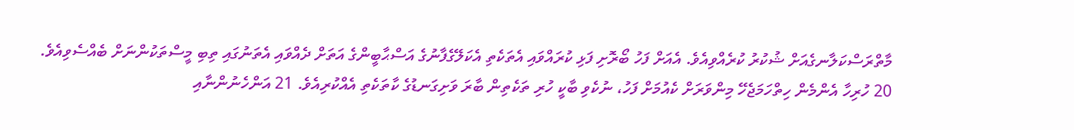މާތްރަސްކަލާނގެއަށް ޝުކުރު ކުރެއްވިއެވެ. އެއަށް ފަހު ބޯރޮށި ފަޅި ކުރައްވައި އެތަކެތި އެކަލޭގެފާނުގެ އަސްޙާބީންގެ އަތަށް ދެއްވައި އެތަނުގައި ތިބި މީސްތަކުންނަށް ބެއްސެވިއެވެ. 20 ހުރިހާ އެންމެން ހިތްހަމަޖެހޭ މިންވަރަށް ކެއުމަށް ފަހު، ނުކެވި ބާކީ ހުރި ތަކެތިން ބާރަ ވަށިގަނޑުގެ ކާތަކެތި އެއްކުރިއެވެ. 21 އަންހެނުންނާއި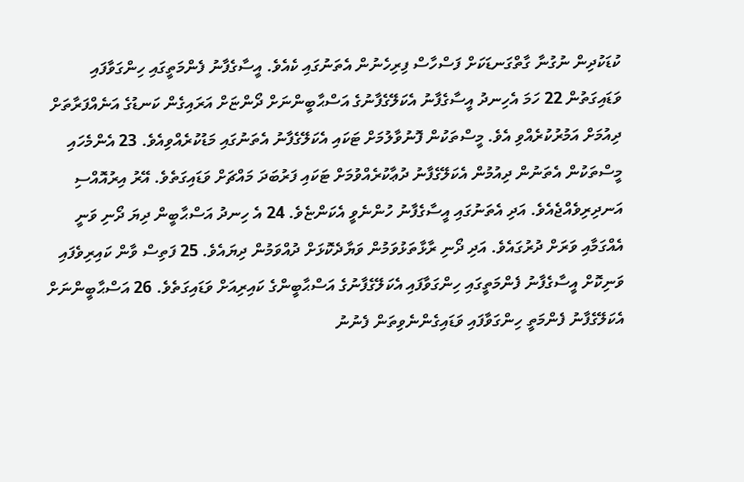ކުޑަކުދިން ނުގުނާ ގާތްގަނޑަކަށް ފަސްހާސް ފިރިހެނުން އެތަނުގައި ކެއެވެ. އީސާގެފާނު ފެންމަތީގައި ހިންގަވާފައި ވަޑައިގަތުން 22 ހަމަ އެހިނދު އީސާގެފާނު އެކަލޭގެފާނުގެ އަސްޙާބީންނަށް ދޯންޏަށް އަރައިގެން ކަނޑުގެ އަނެއްފަރާތަށް ދިއުމަށް އަމުރުކުރެއްވި އެވެ. މީސްތަކުން ފޮނުވާލުމަށް ޓަކައި އެކަލޭގެފާނު އެތަނުގައި މަޑުކުރެއްވިއެވެ. 23 އެންމެހައި މީސްތަކުން އެތަނުން ދިއުމުން އެކަލޭގެފާނު ދުޢާކުރެއްވުމަށް ޓަކައި ފަރުބަދަ މައްޗަށް ވަޑައިގަތެވެ. އޭރު އިރުއޮއްސި އަނދިރިވެއްޖެއެވެ. އަދި އެތަނުގައި އީސާގެފާނު ހުންނެވީ އެކަންޏެވެ. 24 އެ ހިނދު އަސްޙާބީން ދިޔަ ދޯނި ވަނީ އެއްގަމާއި ވަރަށް ދުރުގައެވެ. އަދި ދޯނި ރާޅާތަޅުވަމުން ވަޔާދެކޮޅަށް ދުއްވަމުން ދިޔައެވެ. 25 ފަތިސް ވާން ކައިރިވެފައި ވަނިކޮށް އީސާގެފާނު ފެންމަތީގައި ހިންގަވާފައި އެކަލޭގެފާނުގެ އަސްޙާބީންގެ ކައިރިއަށް ވަޑައިގަތެވެ. 26 އަސްޙާބީންނަށް އެކަލޭގެފާނު ފެންމަތީ ހިންގަވާފައި ވަޑައިގެންނެވިތަން ފެނުނު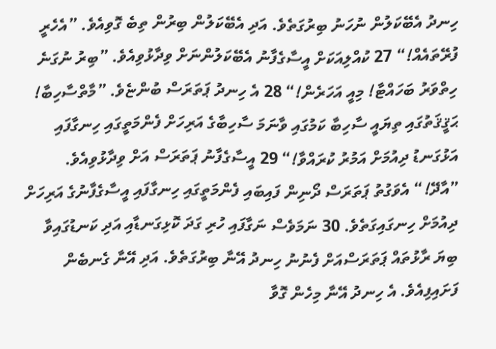ހިނދު އެބޭކަލުން ނުހަނު ބިރުގަތެވެ. އަދި އެބޭކަލުން ބިރުން ތިބެ ގޮވިއެވެ. ”އެހެރީ ފުރޭތައެއް!“ 27 ކުއްލިއަކަށް އީސާގެފާނު އެބޭކަލުންނަށް ވިދާޅުވިއެވެ. ”ބިރު ނުގަނެ ހިތްވަރު ބަހައްޓާ! މިއީ އަހަރެން!“ 28 އެ ހިނދު ޕަތަރަސް ބުންޏެވެ. ”މާތްސާހިބާ! ޙަޤީޤަތުގައި ތިޔައީ ސާހިބާ ކަމުގައި ވާނަމަ ސާހިބާގެ އަރިހަށް ފެންމަތީގައި ހިނގާފައި އަޅުގަނޑު ދިއުމަށް އަމުރު ކުރައްވާ!“ 29 އީސާގެފާނު ޕަތަރަސް އަށް ވިދާޅުވިއެވެ. ”އާދޭ!“ އެވަގުތު ޕަތަރަސް ދޯނިން ފައިބައި ފެންމަތީގައި ހިނގާފައި އީސާގެފާނުގެ އަރިހަށް ދިއުމަށް ހިނގައިގަތެވެ. 30 ނަމަވެސް ނަގާފައި ހުރި ގަދަ ކޮޅިގަނޑާއި އަދި ކަނޑުގައިވާ ބިޔަ ރާޅުތައް ޕަތަރަސްއަށް ފެނުނު ހިނދު އޭނާ ބިރުގަތެވެ. އަދި އޭނާ ގެނބެން ފަށައިފިއެވެ. އެ ހިނދު އޭނާ މިހެން ގޮވާ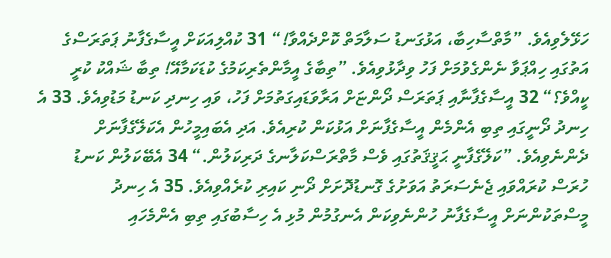ހަޅޭލެވިއެވެ. ”މާތްސާހިބާ، އަޅުގަނޑު ސަލާމަތް ކޮށްދެއްވާ!“ 31 ކުއްލިއަކަށް އީސާގެފާނު ޕަތަރަސްގެ އަތުގައި ހިއްޕަވާ ނެންގެވުމަށް ފަހު ވިދާޅުވިއެވެ. ”ތިބާގެ އީމާންތެރިކަމުގެ ކުޑަކަމާއޭ! ތިބާ ޝައްކު ކުރީ ކީއްވެ؟“ 32 އީސާގެފާނާއި ޕަތަރަސް ދޯންޏަށް އަރާވަޑައިގަތުމަށް ފަހު، ވައި ހިނދި ކަނޑު މަޑުވިއެވެ. 33 އެ ހިނދު ދޯނީގައި ތިބި އެންމެން އީސާގެފާނަށް އަޅުކަން ކުރިއެވެ. އަދި އެބައިމީހުން އެކަލޭގެފާނަށް ދެންނެވިއެވެ. ”ކަލޭގެފާނީ ޙަޤީޤަތުގައި ވެސް މާތްރަސްކަލާނގެ ދަރިކަލުން.“ 34 އެބޭކަލުން ކަނޑު ހުރަސް ކުރައްވައި ޖެނެސަރަތު އަވަށުގެ ގޮނޑުދޮށަށް ދޯނި ކައިރި ކުރެއްވިއެވެ. 35 އެ ހިނދު މީސްތަކުންނަށް އީސާގެފާނު ހުންނެވިކަން އެނގުމުން މުޅި އެ ހިސާބުގައި ތިބި އެންމެހައި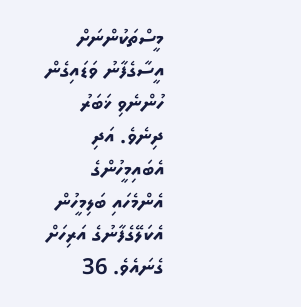މީސްތަކުންނަށް އީސާގެފާނު ވަޑައިގެން ހުންނެވި ޚަބަރު ދިނެވެ. އަދި އެބައިމީހުންގެ އެންމެހައި ބަލިމީހުން އެކަލޭގެފާނުގެ އަރިހަށް ގެނައެވެ. 36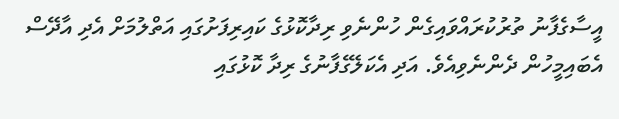އީސާގެފާނު ތުރުކުރައްވައިގެން ހުންނެވި ރިދާކޮޅުގެ ކައިރިފަށުގައި އަތްލުމަށް އެދި އާދޭސް އެބައިމީހުން ދެންނެވިއެވެ. އަދި އެކަލޭގެފާނުގެ ރިދާ ކޮޅުގައި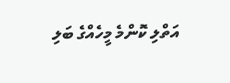އަތްލި ކޮންމެ މީހެއްގެ ބަލި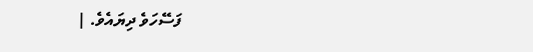ފަސޭހަވެ ދިޔައެވެ. |